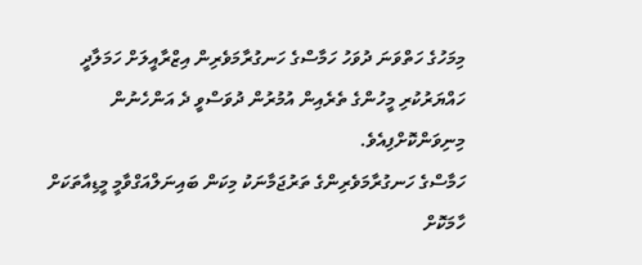މިމަހުގެ ހަތްވަނަ ދުވަހު ހަމާސްގެ ހަނގުރާމަވެރިން އިޒްރާއީލަށް ހަމަލާދީ ހައްޔަރުކުރި މީހުންގެ ތެރެއިން އުމުރުން ދުވަސްވީ ދެ އަންހެނުން މިނިވަންކޮށްފިއެވެ.
ހަމާސްގެ ހަނގުރާމަވެރިންގެ ތަރުޖަމާނަކު މިކަން ބައިނަލްއަގްވާމީ މީޑިއާތަކަށް ހާމަކޮށް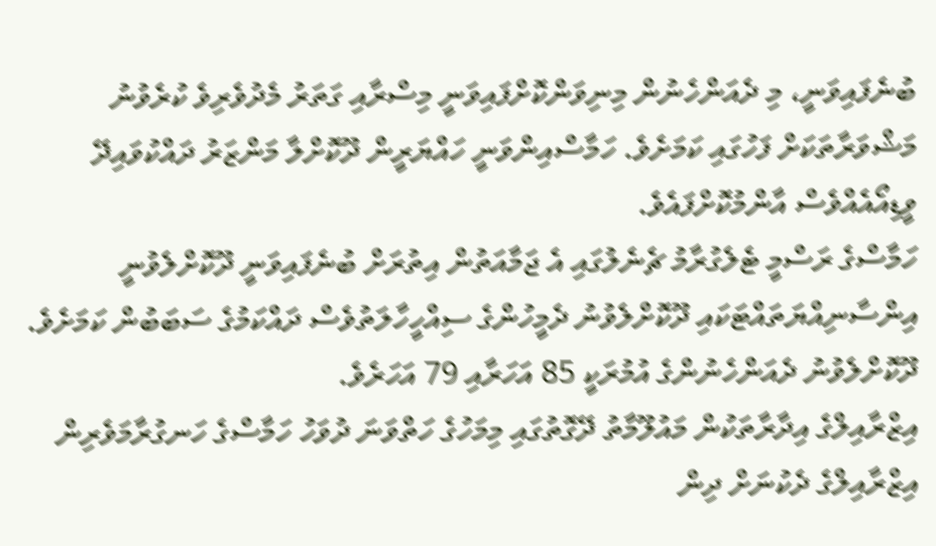ބުނެފައިވަނީ، މި ދެއަންހެނުން މިނިވަންކޮށްފައިވަނީ މިސްރާއި ގަތަރު މެދުވެރިވެ ކުރެވުނު މަޝްވަރާތަކަށް ފަހުގައި ކަމަށެވެ. ހަމާސްއިންވަނީ ހައްޔަރީން ދޫކޮށްލާ މަންޒަރު ދައްކުވައިދޭ ވީޑިއޯއެއްވެސް އާންމުކޮށްފައެވެ.
ހަމާސްގެ ރަސްމީ ޓެލެގުރާމު ޗެނެލުގައި އެ ޖަމާއަތުން އިތުރަށް ބުނެފައިވަނީ ދޫކޮށްލެވުނީ އިންސާނިއްޔަތައްޓަކައި ދޫކޮށްލެވުނު ދެމީހުންގެ ސިއްހީހާލަތުވެސް ދައްކަމުގެ ސަބަބުން ކަމަށެވެ. ދޫކޮށްލެވުނު ދެއަންހެނުންގެ އުމުރަކީ 85 އަހަރާއި 79 އަހަރެވެ.
އިޒްރާއިލްގެ އިދާރާތަކުން މައުލޫމާތު ދޭގޮތުގައި މިމަހުގެ ހަތްވަނަ ދުވަހު ހަމާސްގެ ހަނގުރާމަވެރިން އިޒްރާއިލްގެ ދެކުނަށް ދިން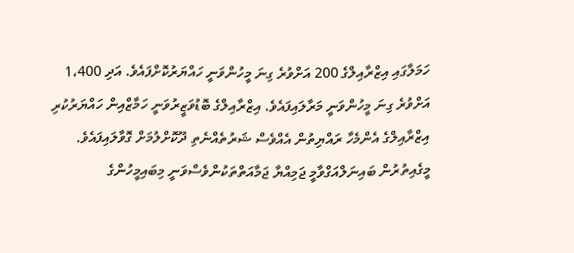ހަމަލާގައި އިޒްރާއިލްގެ 200 އަށްވުރެ ގިނަ މީހުންވަނީ ހައްޔަރުކޮށްފައެވެ. އަދި 1،400 އަށްވުރެ ގިނަ މީހުންވަނީ މަރާލައިފައެވެ. އިޒްރާއިލްގެ ބޮޑުވަޒީރުވަނީ ހަމާޒްއިން ހައްޔަރުކުރި އިޒްރާއިލްގެ އެންމެހާ ރައްޔިތުން އެއްވެސް ޝަރުތެއްނެތި ދޫކޮށްލުމަށް ގޮވާލައިފައެވެ. މީގެއިތުރުން ބައިނަލްއަގްވާމީ ޖަމިއްޔާ ޖަމާއަތްތަކުންވެސްވަނީ މިބައިމީހުންގެ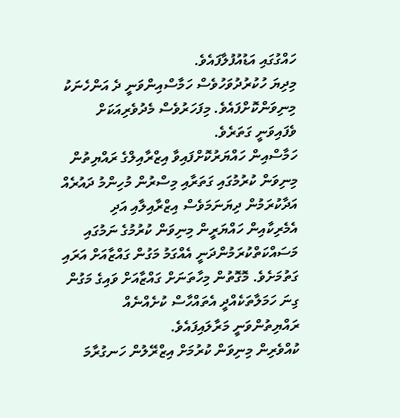ހައްގުގައި އަޑުއުފުލާފައެވެ.
މިދިޔަ ހުކުރުދުވަހުވެސް ހަމާސްއިންވަނީ ދެ އަންހެނަކު މިނިވަންކޮށްފައެވެ. މިފަހަރުވެސް މެދުވެރިއަކަށް ވެފައިވަނީ ގަތަރެވެ.
ހަމާސްއިން ހައްޔަރުކޮށްފައިވާ އިޒްރާއިލްގެ ރައްޔިތުން މިނިވަން ކުރުމުގައި ގަތަރާއި މިސްރުން މުހިންމު ދައުރެއް އަދާކުރަމުން ދިޔަނަމަވެސް އިޒްރާއިލާއި އަދި އެމެރިކާއިން ހައްޔަރީން މިނިވަން ކުރުމުގެ ނަމުގައި މަސައްކަތްކުރަމުންދަނީ އެއްގަމު މަގުން ގައްޒާއަށް އަރައި ގަތުމަށެވެ. މޮގޮތުން މިހާތަނަށް ގައްޒާއަށް ވައިގެ މަގުން ގިނަ ހަމަލާތަކެއްދީ އެތައްހާސް ކުށެއްނެއް ރައްޔިތުންވަނީ މަރާލައިފައެވެ.
ކުއްވެރިން މިނިވަން ކުރުމަށް އިޒްރޭލުން ހަނގުރާމަ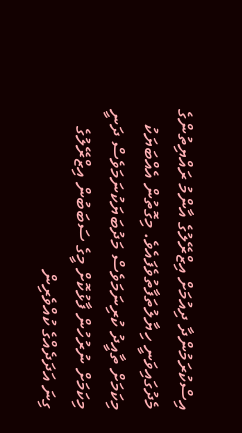އިސްކުރަމުންދާ ދިއުމަށް އިޒްރޭލުގެ އާންމު ރައްޔިތުންގެ މެދުގައިވަނީ ހިޔާލުތަފާތުވެފައެވެ. މިގޮތުން އެއްބަޔަކު މިކަމަށް ތާއީދު ކުރިނަމަވެސް މަދުބަޔަކުނަމަވެސް ދަނީ މިކަމަށް ނުރުހުން ފާޅުކޮށް މީގެ ސަބަބުން އިޒްރޭލުގެ ގިނަ އަދަދެއްގެ ކުއްވެރިން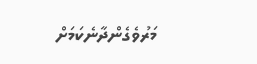މަރުވެގެންދާނެކަމަށް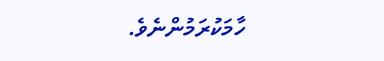ހާމަކުރަމުންނެވެ.